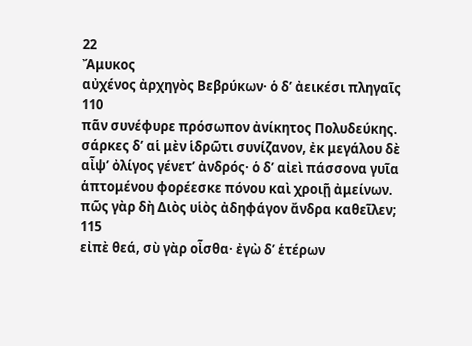22
Ἄμυκος
αὐχένος ἀρχηγὸς Βεβρύκων· ὁ δʼ ἀεικέσι πληγαῖς
110
πᾶν συνέφυρε πρόσωπον ἀνίκητος Πολυδεύκης.
σάρκες δʼ αἱ μὲν ἱδρῶτι συνίζανον, ἐκ μεγάλου δὲ
αἶψʼ ὀλίγος γένετʼ ἀνδρός· ὁ δʼ αἰεὶ πάσσονα γυῖα
ἁπτομένου φορέεσκε πόνου καὶ χροιῇ ἀμείνων.
πῶς γὰρ δὴ Διὸς υἱὸς ἀδηφάγον ἄνδρα καθεῖλεν;
115
εἰπὲ θεά, σὺ γὰρ οἶσθα· ἐγὼ δʼ ἑτέρων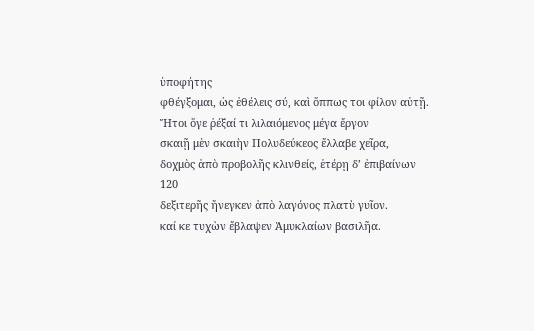ὑποφήτης
φθέγξομαι, ὡς ἐθέλεις σύ, καὶ ὅππως τοι φίλον αὐτῇ.
Ἤτοι ὅγε ῥέξαί τι λιλαιόμενος μέγα ἔργον
σκαιῇ μὲν σκαιὴν Πολυδεύκεος ἔλλαβε χεῖρα,
δοχμὸς ἀπὸ προβολῆς κλινθείς, ἑτέρῃ δʼ ἐπιβαίνων
120
δεξιτερῆς ἤνεγκεν ἀπὸ λαγόνος πλατὺ γυῖον.
καί κε τυχὼν ἔβλαψεν Ἀμυκλαίων βασιλῆα.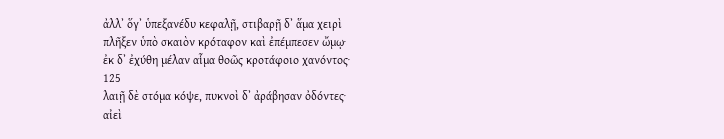ἀλλʼ ὅγʼ ὑπεξανέδυ κεφαλῇ, στιβαρῇ δʼ ἅμα χειρὶ
πλῆξεν ὑπὸ σκαιὸν κρόταφον καὶ ἐπέμπεσεν ὤμῳ·
ἐκ δʼ ἐχύθη μέλαν αἷμα θοῶς κροτάφοιο χανόντος·
125
λαιῇ δὲ στόμα κόψε, πυκνοὶ δʼ ἀράβησαν ὀδόντες·
αἰεὶ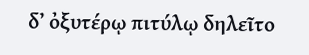δʼ ὀξυτέρῳ πιτύλῳ δηλεῖτο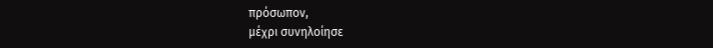πρόσωπον,
μέχρι συνηλοίησε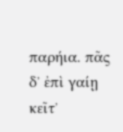παρήια. πᾶς δʼ ἐπὶ γαίῃ
κεῖτʼ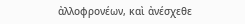ἀλλοφρονέων, καὶ ἀνέσχεθε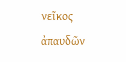νεῖκος ἀπαυδῶν